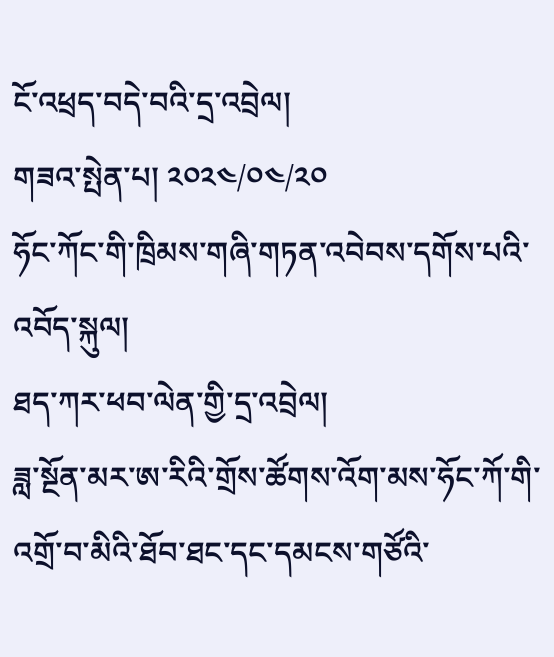ངོ་འཕྲད་བདེ་བའི་དྲ་འབྲེལ།
གཟའ་སྤེན་པ། ༢༠༢༤/༠༤/༢༠
ཧོང་ཀོང་གི་ཁྲིམས་གཞི་གཏན་འབེབས་དགོས་པའི་འབོད་སྐུལ།
ཐད་ཀར་ཕབ་ལེན་གྱི་དྲ་འབྲེལ།
ཟླ་སྔོན་མར་ཨ་རིའི་གྲོས་ཚོགས་འོག་མས་ཧོང་ཀོ་གི་འགྲོ་བ་མིའི་ཐོབ་ཐང་དང་དམངས་གཙོའི་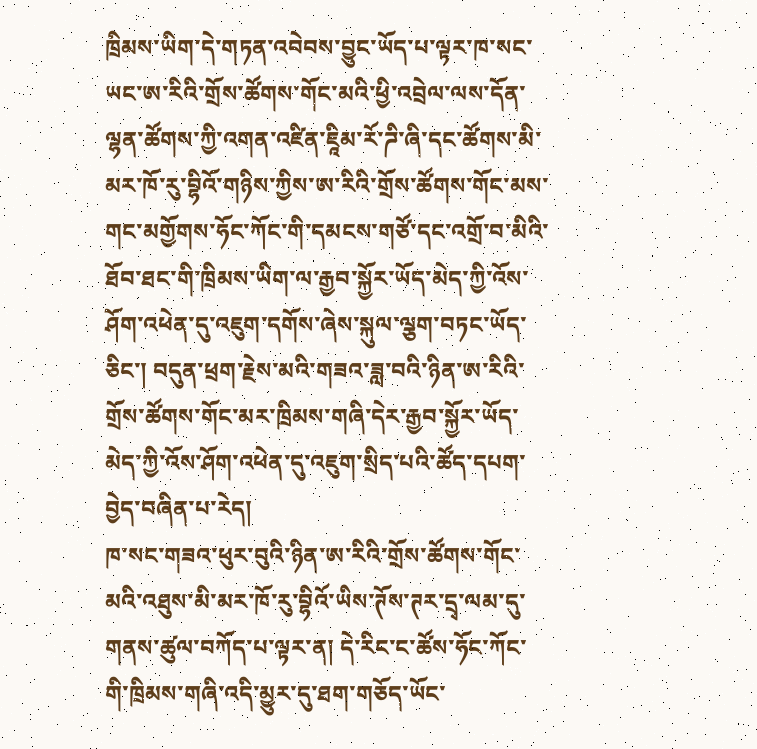ཁྲིམས་ཡིག་དེ་གཏན་འབེབས་བྱུང་ཡོད་པ་ལྟར་ཁ་སང་ཡང་ཨ་རིའི་གྲོས་ཚོགས་གོང་མའི་ཕྱི་འབྲེལ་ལས་དོན་ལྷན་ཚོགས་ཀྱི་འགན་འཛིན་ཇཱིམ་རོ་ཌི་ཞི་དང་ཚོགས་མི་མར་ཁོ་རུ་བྷིའོ་གཉིས་ཀྱིས་ཨ་རིའི་གྲོས་ཚོགས་གོང་མས་གང་མགྱོགས་ཧོང་ཀོང་གི་དམངས་གཙོ་དང་འགྲོ་བ་མིའི་ཐོབ་ཐང་གི་ཁྲིམས་ཡིག་ལ་རྒྱབ་སྐྱོར་ཡོད་མེད་ཀྱི་འོས་ཤོག་འཕེན་དུ་འཇུག་དགོས་ཞེས་སྐུལ་ལྕག་བཏང་ཡོད་ཅིང་། བདུན་ཕྲག་རྗེས་མའི་གཟའ་ཟླ་བའི་ཉིན་ཨ་རིའི་གྲོས་ཚོགས་གོང་མར་ཁྲིམས་གཞི་དེར་རྒྱབ་སྐྱོར་ཡོད་མེད་ཀྱི་འོས་ཤོག་འཕེན་དུ་འཇུག་སྲིད་པའི་ཚོད་དཔག་བྱེད་བཞིན་པ་རེད།
ཁ་སང་གཟའ་ཕུར་བུའི་ཉིན་ཨ་རིའི་གྲོས་ཚོགས་གོང་མའི་འཐུས་མི་མར་ཁོ་རུ་བྷིའོ་ཡིས་ཊོས་ཊར་དྲྭ་ལམ་དུ་གནས་ཚུལ་བཀོད་པ་ལྟར་ན། དེ་རིང་ང་ཚོས་ཧོང་ཀོང་གི་ཁྲིམས་གཞི་འདི་མྱུར་དུ་ཐག་གཅོད་ཡོང་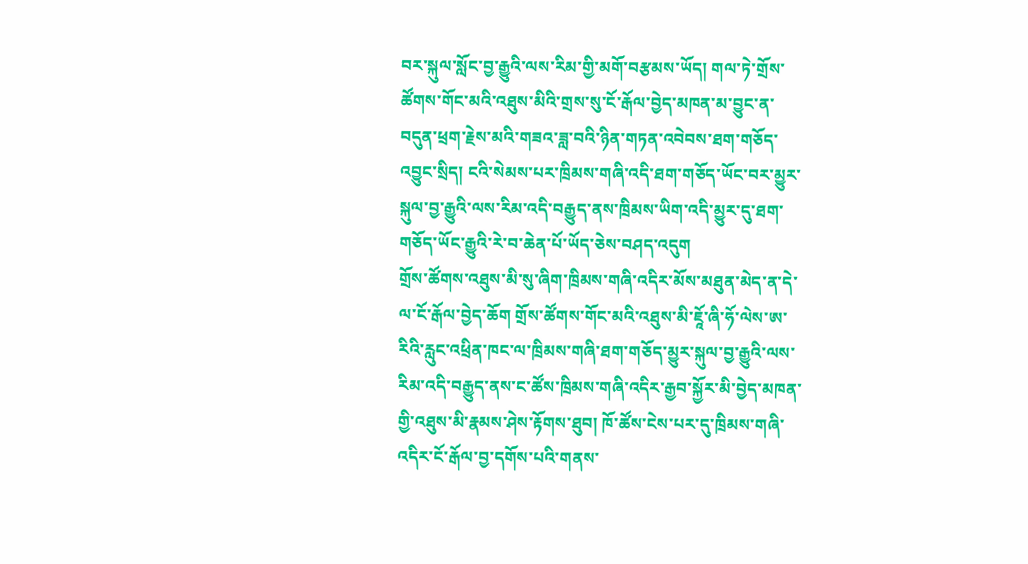བར་སྐུལ་སློང་བྱ་རྒྱུའི་ལས་རིམ་གྱི་མགོ་བརྩམས་ཡོད། གལ་ཏེ་གྲོས་ཚོགས་གོང་མའི་འཐུས་མིའི་གྲས་སུ་ངོ་རྒོལ་བྱེད་མཁན་མ་བྱུང་ན་བདུན་ཕྲག་རྗེས་མའི་གཟའ་ཟླ་བའི་ཉིན་གཏན་འབེབས་ཐག་གཅོད་འབྱུང་སྲིད། ངའི་སེམས་པར་ཁྲིམས་གཞི་འདི་ཐག་གཅོད་ཡོང་བར་མྱུར་སྐུལ་བྱ་རྒྱུའི་ལས་རིམ་འདི་བརྒྱུད་ནས་ཁྲིམས་ཡིག་འདི་མྱུར་དུ་ཐག་གཅོད་ཡོང་རྒྱུའི་རེ་བ་ཆེན་པོ་ཡོད་ཅེས་བཤད་འདུག
གྲོས་ཚོགས་འཐུས་མི་སུ་ཞིག་ཁྲིམས་གཞི་འདིར་མོས་མཐུན་མེད་ན་དེ་ལ་ངོ་རྒོལ་བྱེད་ཆོག གྲོས་ཚོགས་གོང་མའི་འཐུས་མི་ཇཱོ་ཞི་ཧོ་ལེས་ཨ་རིའི་རླུང་འཕྲིན་ཁང་ལ་ཁྲིམས་གཞི་ཐག་གཅོད་མྱུར་སྐུལ་བྱ་རྒྱུའི་ལས་རིམ་འདི་བརྒྱུད་ནས་ང་ཚོས་ཁྲིམས་གཞི་འདིར་རྒྱབ་སྐྱོར་མི་བྱེད་མཁན་གྱི་འཐུས་མི་རྣམས་ཤེས་རྟོགས་ཐུབ། ཁོ་ཚོས་ངེས་པར་དུ་ཁྲིམས་གཞི་འདིར་ངོ་རྒོལ་བྱ་དགོས་པའི་གནས་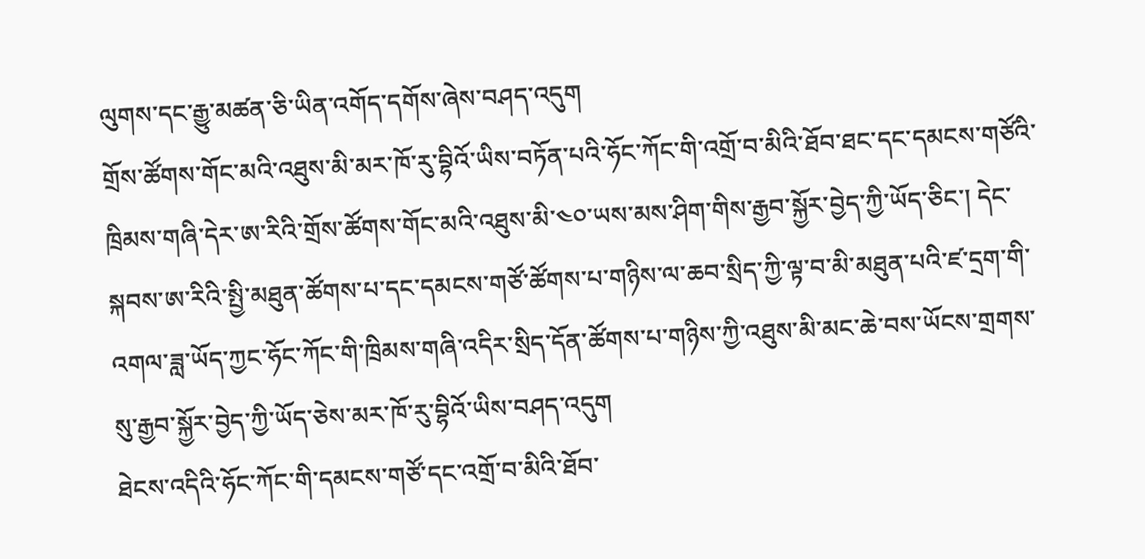ལུགས་དང་རྒྱུ་མཚན་ཅི་ཡིན་འགོད་དགོས་ཞེས་བཤད་འདུག
གྲོས་ཚོགས་གོང་མའི་འཐུས་མི་མར་ཁོ་རུ་བྷིའོ་ཡིས་བཏོན་པའི་ཧོང་ཀོང་གི་འགྲོ་བ་མིའི་ཐོབ་ཐང་དང་དམངས་གཙོའི་ཁྲིམས་གཞི་དེར་ཨ་རིའི་གྲོས་ཚོགས་གོང་མའི་འཐུས་མི་༤༠་ཡས་མས་ཤིག་གིས་རྒྱབ་སྐྱོར་བྱེད་ཀྱི་ཡོད་ཅིང་། དེང་སྐབས་ཨ་རིའི་སྤྱི་མཐུན་ཚོགས་པ་དང་དམངས་གཙོ་ཚོགས་པ་གཉིས་ལ་ཆབ་སྲིད་ཀྱི་ལྟ་བ་མི་མཐུན་པའི་ཛ་དྲག་གི་འགལ་ཟླ་ཡོད་ཀྱང་ཧོང་ཀོང་གི་ཁྲིམས་གཞི་འདིར་སྲིད་དོན་ཚོགས་པ་གཉིས་ཀྱི་འཐུས་མི་མང་ཆེ་བས་ཡོངས་གྲགས་སུ་རྒྱབ་སྐྱོར་བྱེད་ཀྱི་ཡོད་ཅེས་མར་ཁོ་རུ་བྷིའོ་ཡིས་བཤད་འདུག
ཐེངས་འདིའི་ཧོང་ཀོང་གི་དམངས་གཙོ་དང་འགྲོ་བ་མིའི་ཐོབ་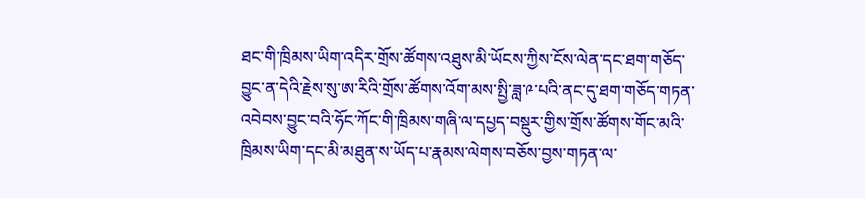ཐང་གི་ཁྲིམས་ཡིག་འདིར་གྲོས་ཚོགས་འཐུས་མི་ཡོངས་ཀྱིས་ངོས་ལེན་དང་ཐག་གཅོད་བྱུང་ན་དེའི་རྗེས་སུ་ཨ་རིའི་གྲོས་ཚོགས་འོག་མས་སྤྱི་ཟླ་༩་པའི་ནང་དུ་ཐག་གཅོད་གཏན་འབེབས་བྱུང་བའི་ཧོང་ཀོང་གི་ཁྲིམས་གཞི་ལ་དཔྱད་བསྡུར་གྱིས་གྲོས་ཚོགས་གོང་མའི་ཁྲིམས་ཡིག་དང་མི་མཐུན་ས་ཡོད་པ་རྣམས་ལེགས་བཅོས་བྱས་གཏན་ལ་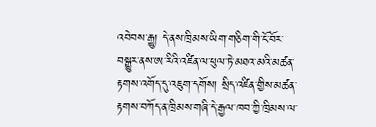འབེབས་རྒྱུ། དེ་ནས་ཁྲིམས་ཡིག་གཅིག་གི་ངོ་བོར་བསྒྱུར་ནས་ཨ་རིའི་འཛིན་ལ་ཕུལ་ཏེ་མཐའ་མའི་མཚན་རྟགས་འགོད་དུ་འཇུག་དགོས། སྲིད་འཛིན་གྱིས་མཚན་རྟགས་བཀོད་ན་ཁྲིམས་གཞི་དེ་རྒྱལ་ཁབ་ཀྱི་ཁྲིམས་ལ་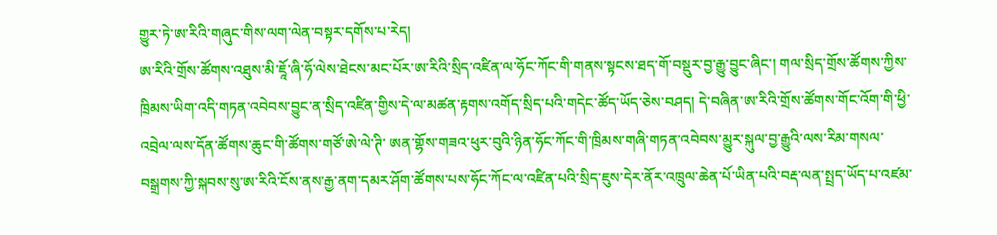གྱུར་ཏེ་ཨ་རིའི་གཞུང་གིས་ལག་ལེན་བསྟར་དགོས་པ་རེད།
ཨ་རིའི་གྲོས་ཚོགས་འཐུས་མི་ཇཱོ་ཞི་ཧོ་ལེས་ཐེངས་མང་པོར་ཨ་རིའི་སྲིད་འཛིན་ལ་ཧོང་ཀོང་གི་གནས་སྟངས་ཐད་གོ་བསྡུར་བྱ་རྒྱུ་བྱུང་ཞིང་། གལ་སྲིད་གྲོས་ཚོགས་ཀྱིས་ཁྲིམས་ཡིག་འདི་གཏན་འབེབས་བྱུང་ན་སྲིད་འཛིན་གྱིས་དེ་ལ་མཚན་རྟགས་འགོད་སྲིད་པའི་གདེང་ཚོད་ཡོད་ཅེས་བཤད། དེ་བཞིན་ཨ་རིའི་གྲོས་ཚོགས་གོང་འོག་གི་ཕྱི་འབྲེལ་ལས་དོན་ཚོགས་ཆུང་གི་ཚོགས་གཙོ་ཨེ་ལེ་ཊི་ ཨན་གྷོས་གཟའ་ཕུར་བུའི་ཉིན་ཧོང་ཀོང་གི་ཁྲིམས་གཞི་གཏན་འབེབས་མྱུར་སྐུལ་བྱ་རྒྱུའི་ལས་རིམ་གསལ་བསྒྲགས་ཀྱི་སྐབས་སུ་ཨ་རིའི་ངོས་ནས་རྒྱ་ནག་དམར་ཤོག་ཚོགས་པས་ཧོང་ཀོང་ལ་འཛིན་པའི་སྲིད་ཇུས་དེར་ནོར་འཁྲུལ་ཆེན་པོ་ཡིན་པའི་བརྡ་ལན་སྤྲད་ཡོད་པ་འཛམ་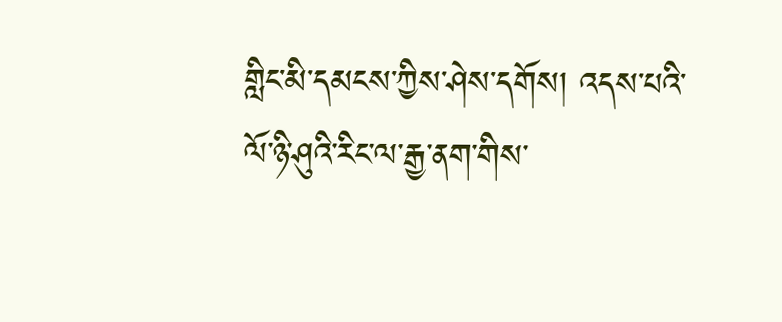གླིང་མི་དམངས་ཀྱིས་ཤེས་དགོས། འདས་པའི་ལོ་ཉི་ཤུའི་རིང་ལ་རྒྱ་ནག་གིས་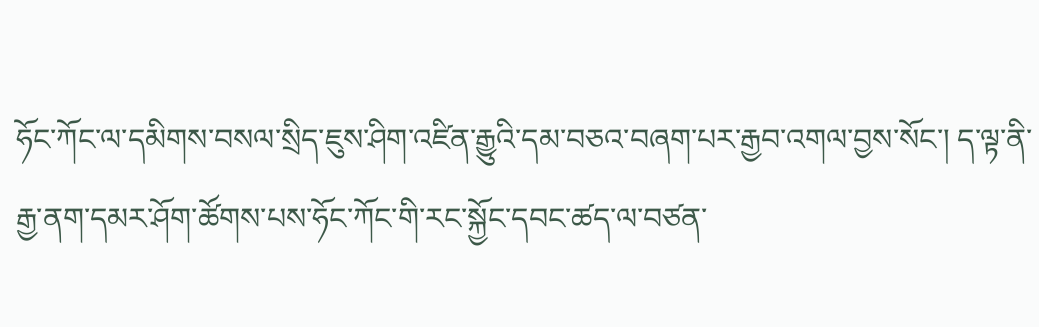ཧོང་ཀོང་ལ་དམིགས་བསལ་སྲིད་ཇུས་ཤིག་འཛིན་རྒྱུའི་དམ་བཅའ་བཞག་པར་རྒྱབ་འགལ་བྱས་སོང་། ད་ལྟ་ནི་རྒྱ་ནག་དམར་ཤོག་ཚོགས་པས་ཧོང་ཀོང་གི་རང་སྐྱོང་དབང་ཚད་ལ་བཙན་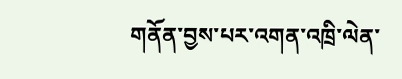གནོན་བྱས་པར་འགན་འཁྲི་ལེན་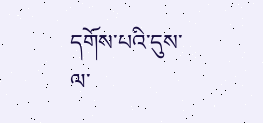དགོས་པའི་དུས་ལ་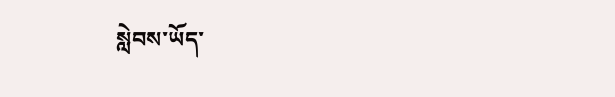སླེབས་ཡོད་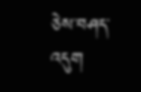ཅེས་བཤད་འདུག